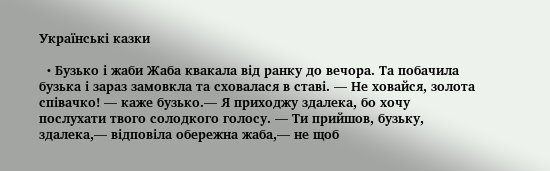Українські казки

  • Бузько і жаби Жаба квакала від ранку до вечора. Та побачила бузька і зараз замовкла та сховалася в ставі. — Не ховайся, золота співачко! — каже бузько.— Я приходжу здалека, бо хочу послухати твого солодкого голосу. — Ти прийшов, бузьку, здалека,— відповіла обережна жаба,— не щоб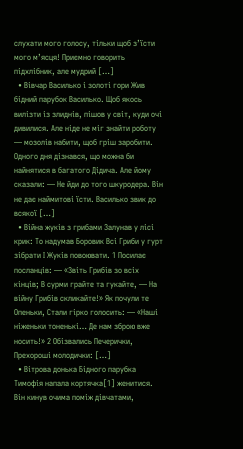слухати мого голосу, тільки щоб з’їсти мого м’ясця! Приємно говорить підхлібник, але мудрий […]
  • Вівчар Василько і золоті гори Жив бідний парубок Василько. Щоб якось вилізти із злиднів, пішов у світ, куди очі дивилися. Але ніде не міг знайти роботу — мозолів набити, щоб гріш заробити. Одного дня дізнався, що можна би найнятися в багатого Дідича. Але йому сказали: — Не йди до того шкуродера. Він не дає наймитові їсти. Василько звик до всякої […]
  • Війна жуків з грибами Залунав у лісі крик: То надумав Боровик Всі Гриби у гурт зібрати І Жуків повоювати. 1 Посилає посланців: — «Звіть Грибів зо всіх кінців; В сурми грайте та гукайте, — На війну Грибів скликайте!» Як почули те Опеньки, Стали гірко голосить: — «Наші ніженьки тоненькі… Де нам зброю вже носить!» 2 Обізвались Печерички, Прехороші молодички: […]
  • Вітрова донька Бідного парубка Тимофія напала кортячка[1] женитися. Він кинув очима поміж дівчатами,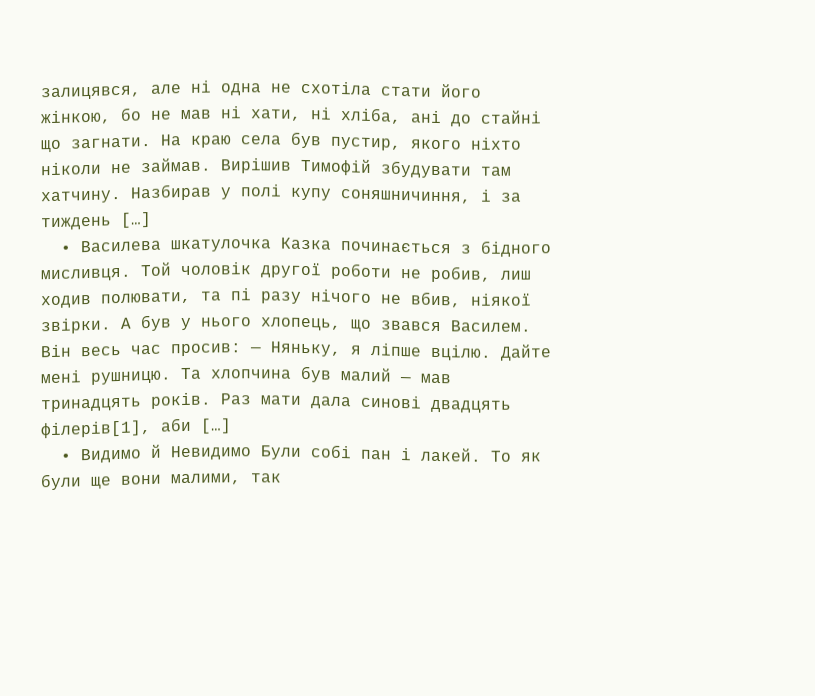залицявся, але ні одна не схотіла стати його жінкою, бо не мав ні хати, ні хліба, ані до стайні що загнати. На краю села був пустир, якого ніхто ніколи не займав. Вирішив Тимофій збудувати там хатчину. Назбирав у полі купу соняшничиння, і за тиждень […]
  • Василева шкатулочка Казка починається з бідного мисливця. Той чоловік другої роботи не робив, лиш ходив полювати, та пі разу нічого не вбив, ніякої звірки. А був у нього хлопець, що звався Василем. Він весь час просив: — Няньку, я ліпше вцілю. Дайте мені рушницю. Та хлопчина був малий — мав тринадцять років. Раз мати дала синові двадцять філерів[1], аби […]
  • Видимо й Невидимо Були собі пан і лакей. То як були ще вони малими, так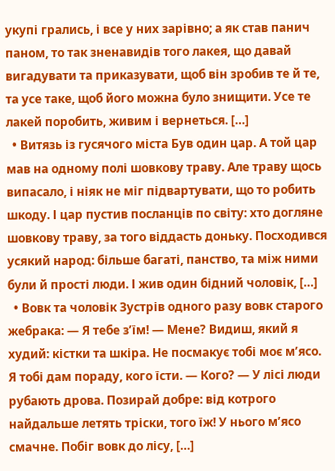укупі грались, і все у них зарівно; а як став панич паном, то так зненавидів того лакея, що давай вигадувати та приказувати, щоб він зробив те й те, та усе таке, щоб його можна було знищити. Усе те лакей поробить, живим і вернеться. […]
  • Витязь із гусячого міста Був один цар. А той цар мав на одному полі шовкову траву. Але траву щось випасало, і ніяк не міг підвартувати, що то робить шкоду. І цар пустив посланців по світу: хто догляне шовкову траву, за того віддасть доньку. Посходився усякий народ: більше багаті, панство, та між ними були й прості люди. І жив один бідний чоловік, […]
  • Вовк та чоловік Зустрів одного разу вовк старого жебрака: — Я тебе з’їм! — Мене? Видиш, який я худий: кістки та шкіра. Не посмакує тобі моє м’ясо. Я тобі дам пораду, кого їсти. — Кого? — У лісі люди рубають дрова. Позирай добре: від котрого найдальше летять тріски, того їж! У нього м’ясо смачне. Побіг вовк до лісу, […]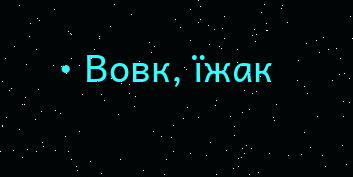• Вовк, їжак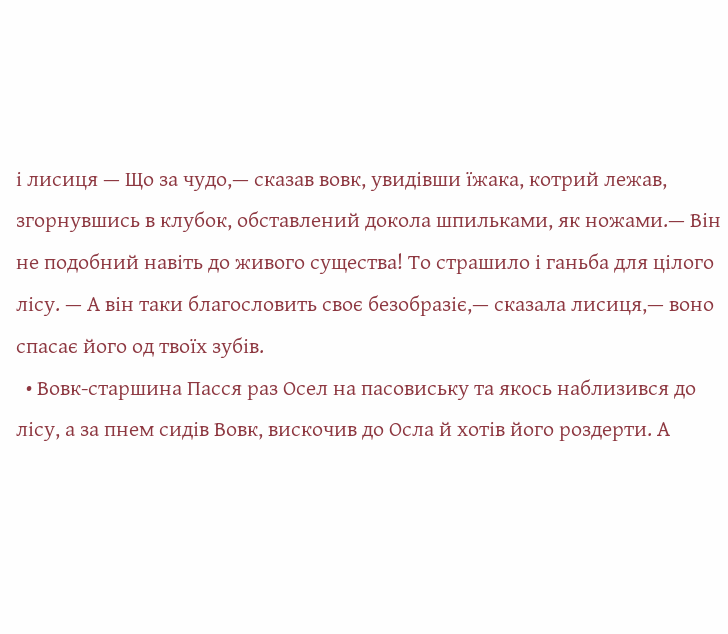і лисиця — Що за чудо,— сказав вовк, увидівши їжака, котрий лежав, згорнувшись в клубок, обставлений докола шпильками, як ножами.— Він не подобний навіть до живого существа! То страшило і ганьба для цілого лісу. — А він таки благословить своє безобразіє,— сказала лисиця,— воно спасає його од твоїх зубів.
  • Вовк-старшина Пасся раз Осел на пасовиську та якось наблизився до лісу, а за пнем сидів Вовк, вискочив до Осла й хотів його роздерти. А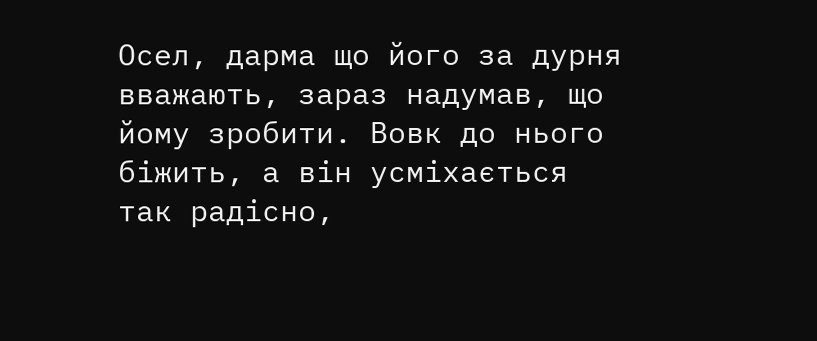Осел, дарма що його за дурня вважають, зараз надумав, що йому зробити. Вовк до нього біжить, а він усміхається так радісно,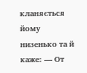кланяється йому низенько та й каже: — От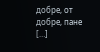добре, от добре, пане […]